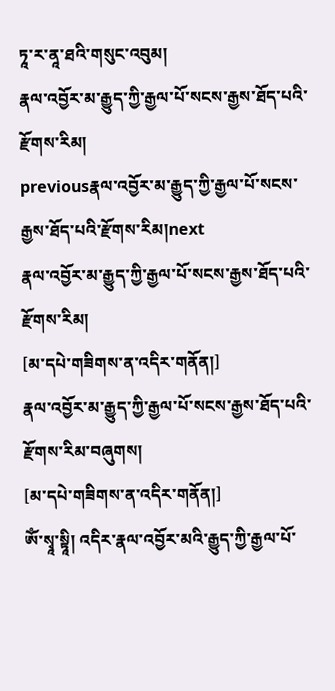ཏཱ་ར་ནཱ་ཐའི་གསུང་འབུམ།
རྣལ་འབྱོར་མ་རྒྱུད་ཀྱི་རྒྱལ་པོ་སངས་རྒྱས་ཐོད་པའི་རྫོགས་རིམ།
previousརྣལ་འབྱོར་མ་རྒྱུད་ཀྱི་རྒྱལ་པོ་སངས་རྒྱས་ཐོད་པའི་རྫོགས་རིམ།next
རྣལ་འབྱོར་མ་རྒྱུད་ཀྱི་རྒྱལ་པོ་སངས་རྒྱས་ཐོད་པའི་རྫོགས་རིམ།
[མ་དཔེ་གཟིགས་ན་འདིར་གནོན།]
རྣལ་འབྱོར་མ་རྒྱུད་ཀྱི་རྒྱལ་པོ་སངས་རྒྱས་ཐོད་པའི་རྫོགས་རིམ་བཞུགས།
[མ་དཔེ་གཟིགས་ན་འདིར་གནོན།]
ཨོཾ་སྭཱ་སྟཱི། འདིར་རྣལ་འབྱོར་མའི་རྒྱུད་ཀྱི་རྒྱལ་པོ་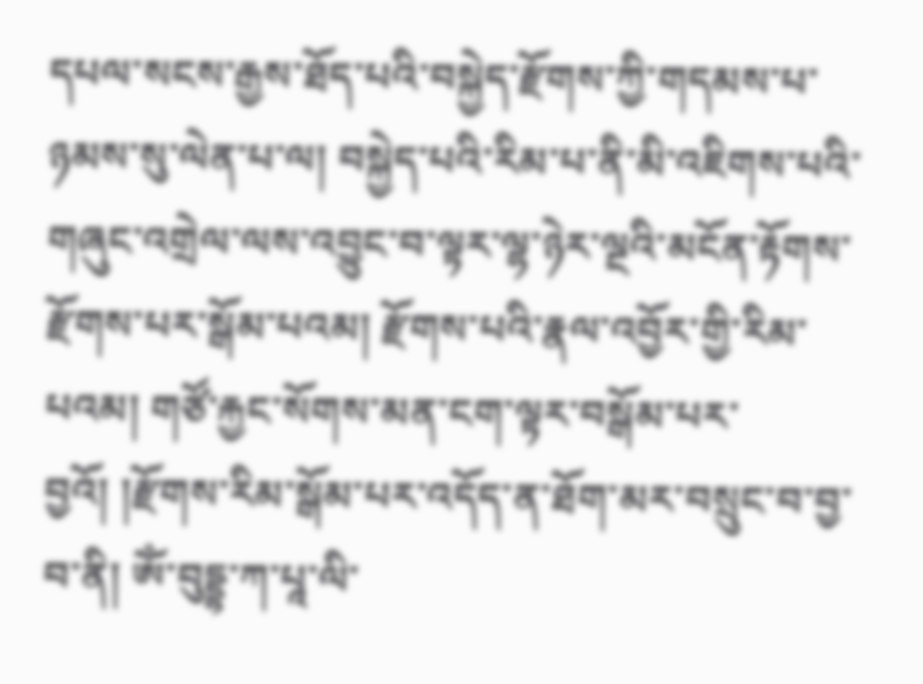དཔལ་སངས་རྒྱས་ཐོད་པའི་བསྐྱེད་རྫོགས་ཀྱི་གདམས་པ་ཉམས་སུ་ལེན་པ་ལ། བསྐྱེད་པའི་རིམ་པ་ནི་མི་འཇིགས་པའི་གཞུང་འགྲེལ་ལས་འབྱུང་བ་ལྟར་ལྷ་ཉེར་ལྔའི་མངོན་རྟོགས་རྫོགས་པར་སྒོམ་པའམ། རྫོགས་པའི་རྣལ་འབྱོར་གྱི་རིམ་པའམ། གཙོ་རྐྱང་སོགས་མན་ངག་ལྟར་བསྒོམ་པར་བྱའོ། །རྫོགས་རིམ་སྒོམ་པར་འདོད་ན་ཐོག་མར་བསྲུང་བ་བྱ་བ་ནི། ཨོཾ་བུདྡྷ་ཀ་པཱ་ལི་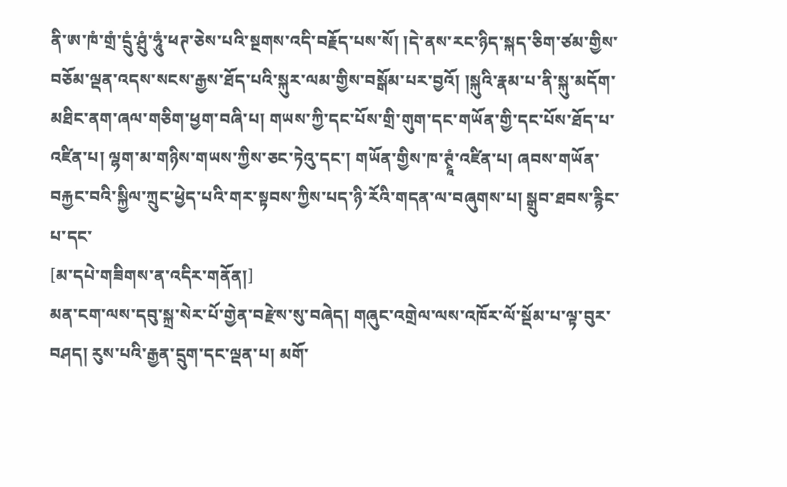ནི་ཨ་ཁཾ་གྲཾ་དྲུཾ་ཤྲུཾ་ཧཱུཾ་ཕཊ་ཅེས་པའི་སྔགས་འདི་བརྗོད་པས་སོ། །དེ་ནས་རང་ཉིད་སྐད་ཅིག་ཙམ་གྱིས་བཅོམ་ལྡན་འདས་སངས་རྒྱས་ཐོད་པའི་སྐུར་ལམ་གྱིས་བསྒོམ་པར་བྱའོ། །སྐུའི་རྣམ་པ་ནི་སྐུ་མདོག་མཐིང་ནག་ཞལ་གཅིག་ཕྱག་བཞི་པ། གཡས་ཀྱི་དང་པོས་གྲི་གུག་དང་གཡོན་གྱི་དང་པོས་ཐོད་པ་འཛིན་པ། ལྷག་མ་གཉིས་གཡས་ཀྱིས་ཅང་ཏེའུ་དང་། གཡོན་གྱིས་ཁ་ཊྭཱཾ་འཛིན་པ། ཞབས་གཡོན་བརྐྱང་བའི་སྐྱིལ་ཀྲུང་ཕྱེད་པའི་གར་སྟབས་ཀྱིས་པད་ཉི་རོའི་གདན་ལ་བཞུགས་པ། སྒྲུབ་ཐབས་རྙིང་པ་དང་
[མ་དཔེ་གཟིགས་ན་འདིར་གནོན།]
མན་ངག་ལས་དབུ་སྐྲ་སེར་པོ་གྱེན་བརྫེས་སུ་བཞེད། གཞུང་འགྲེལ་ལས་འཁོར་ལོ་སྡོམ་པ་ལྟ་བུར་བཤད། རུས་པའི་རྒྱན་དྲུག་དང་ལྡན་པ། མགོ་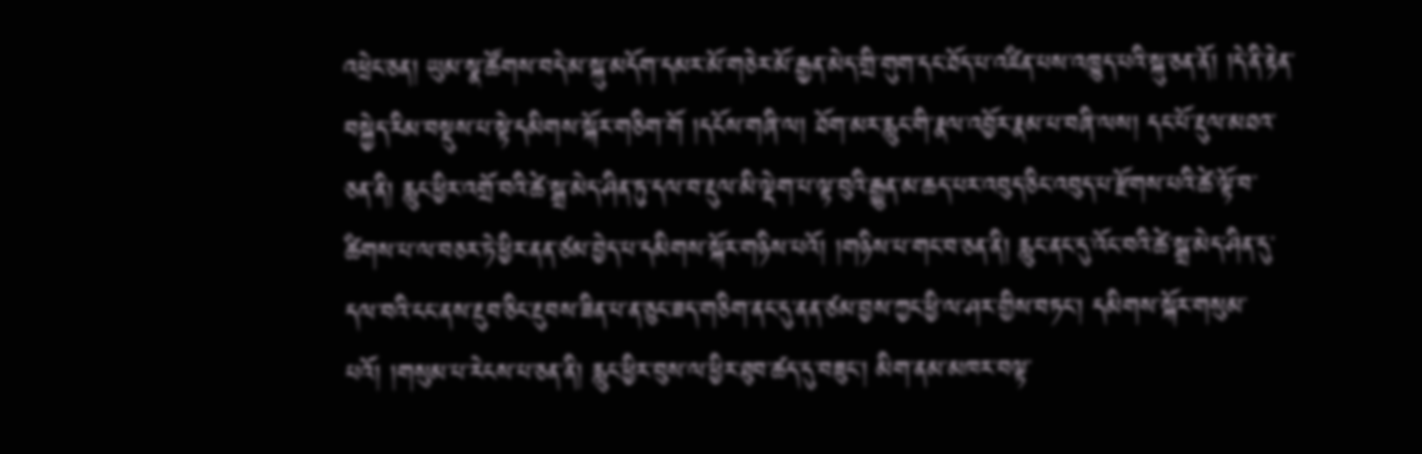འཕྲེང་ཅན། ཡུམ་སྣ་ཚོགས་བདེ་མ་སྐུ་མདོག་དམར་མོ་གཅེར་མོ་རྒྱན་མེད་གྲི་གུག་དང་ཐོད་པ་འཛིན་པས་འཁྱུད་པའི་སྐུ་ཅན་ནོ། །དེ་ནི་རྟེན་བསྐྱེད་རིམ་བསྡུས་པ་སྟེ་དམིགས་སྐོར་གཅིག་གོ །དངོས་གཞི་ལ། ཐོག་མར་རླུང་གི་རྣལ་འབྱོར་རྣམ་པ་བཞི་ལས། དང་པོ་རྡུལ་མཐའ་ཅན་ནི། རླུང་ཕྱིར་འགྲོ་བའི་ཚེ་སྒྲ་མེད་ཤིན་ཏུ་དལ་བ་རྡུལ་མི་ལྡེག་པ་ལྟ་བུའི་རྒྱུན་མ་ཆད་པར་འབུད་ཅིང་འབུད་པ་རྫོགས་པའི་ཚེ་ལྟོ་བ་ཚིགས་པ་ལ་བཅར་ཏེ་ཕྱིར་ནན་ཙམ་བྱེད་པ་དམིགས་སྐོར་གཉིས་པའོ། །གཉིས་པ་གང་བ་ཅན་ནི། རླུང་ནང་དུ་འོང་བའི་ཚེ་སྒྲ་མེད་ཤིན་དུ་དལ་བའི་ངང་ནས་རྔུབ་ཅིང་རྔུབས་ཟིན་པ་ན་ཅུང་ཟད་གཅིག་ནང་དུ་ནན་ཙམ་བྱས་ཀྱང་ཕྱི་ལ་ཤར་གྱིས་བཏང་། དམིགས་སྐོར་གསུམ་པའོ། །གསུམ་པ་རེངས་པ་ཅན་ནི། རླུང་ཕྱིར་བུས་ལ་ཕྱིར་ཐུབ་ཚད་དུ་བཟུང་། མིག་ནམ་མཁར་བལྟ་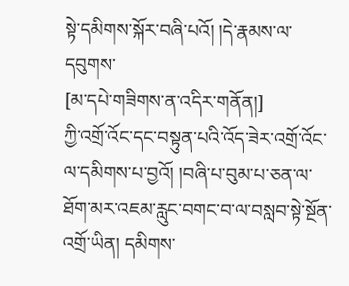སྟེ་དམིགས་སྐོར་བཞི་པའོ། །དེ་རྣམས་ལ་དབུགས་
[མ་དཔེ་གཟིགས་ན་འདིར་གནོན།]
ཀྱི་འགྲོ་འོང་དང་བསྟུན་པའི་འོད་ཟེར་འགྲོ་འོང་ལ་དམིགས་པ་བྱའོ། །བཞི་པ་བུམ་པ་ཅན་ལ་ཐོག་མར་འཇམ་རླུང་བགང་བ་ལ་བསླབ་སྟེ་སྔོན་འགྲོ་ཡིན། དམིགས་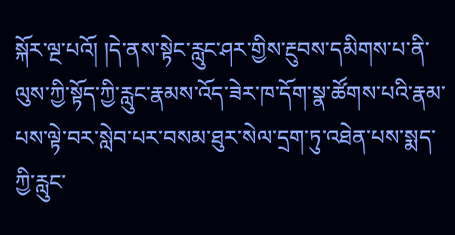སྐོར་ལྔ་པའོ། །དེ་ནས་སྟེང་རླུང་ཤར་གྱིས་རྔུབས་དམིགས་པ་ནི་ལུས་ཀྱི་སྟོད་ཀྱི་རླུང་རྣམས་འོད་ཟེར་ཁ་དོག་སྣ་ཚོགས་པའི་རྣམ་པས་ལྟེ་བར་སླེབ་པར་བསམ་ཐུར་སེལ་དྲག་ཏུ་འཐེན་པས་སྨད་ཀྱི་རླུང་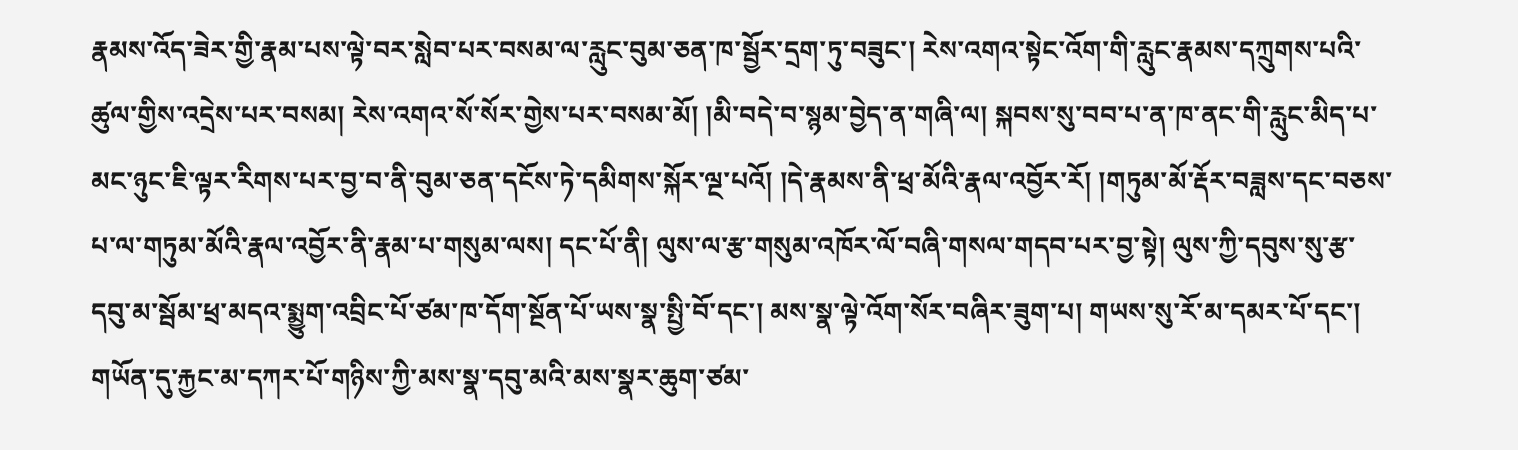རྣམས་འོད་ཟེར་གྱི་རྣམ་པས་ལྟེ་བར་སླེབ་པར་བསམ་ལ་རླུང་བུམ་ཅན་ཁ་སྦྱོར་དྲག་ཏུ་བཟུང་། རེས་འགའ་སྟེང་འོག་གི་རླུང་རྣམས་དཀྲུགས་པའི་ཚུལ་གྱིས་འདྲེས་པར་བསམ། རེས་འགའ་སོ་སོར་གྱེས་པར་བསམ་མོ། །མི་བདེ་བ་སྙམ་བྱེད་ན་གཞི་ལ། སྐབས་སུ་བབ་པ་ན་ཁ་ནང་གི་རླུང་མིད་པ་མང་ཉུང་ཇི་ལྟར་རིགས་པར་བྱ་བ་ནི་བུམ་ཅན་དངོས་ཏེ་དམིགས་སྐོར་ལྔ་པའོ། །དེ་རྣམས་ནི་ཕྲ་མོའི་རྣལ་འབྱོར་རོ། །གཏུམ་མོ་རྡོར་བཟླས་དང་བཅས་པ་ལ་གཏུམ་མོའི་རྣལ་འབྱོར་ནི་རྣམ་པ་གསུམ་ལས། དང་པོ་ནི། ལུས་ལ་རྩ་གསུམ་འཁོར་ལོ་བཞི་གསལ་གདབ་པར་བྱ་སྟེ། ལུས་ཀྱི་དབུས་སུ་རྩ་དབུ་མ་སྦོམ་ཕྲ་མདའ་སྨྱུག་འབྲིང་པོ་ཙམ་ཁ་དོག་སྔོན་པོ་ཡས་སྣ་སྤྱི་བོ་དང་། མས་སྣ་ལྟེ་འོག་སོར་བཞིར་ཟུག་པ། གཡས་སུ་རོ་མ་དམར་པོ་དང་། གཡོན་དུ་རྐྱང་མ་དཀར་པོ་གཉིས་ཀྱི་མས་སྣ་དབུ་མའི་མས་སྣར་ཆུག་ཙམ་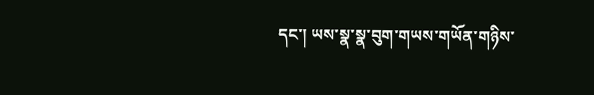དང་། ཡས་སྣ་སྣ་བུག་གཡས་གཡོན་གཉིས་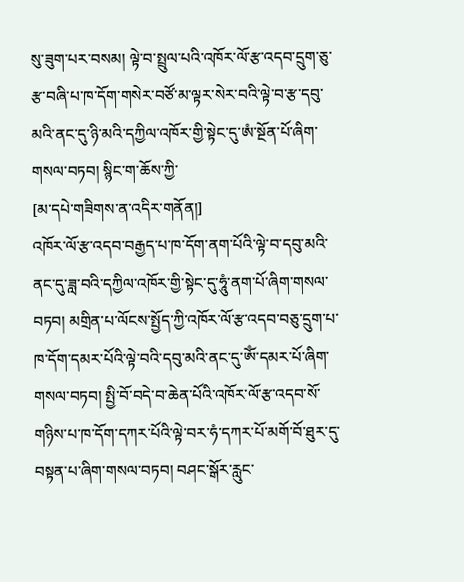སུ་ཟུག་པར་བསམ། ལྟེ་བ་སྤྲུལ་པའི་འཁོར་ལོ་རྩ་འདབ་དྲུག་ཅུ་རྩ་བཞི་པ་ཁ་དོག་གསེར་བཙོ་མ་ལྟར་སེར་བའི་ལྟེ་བ་རྩ་དབུ་མའི་ནང་དུ་ཉི་མའི་དཀྱིལ་འཁོར་གྱི་སྟེང་དུ་ཨཾ་སྔོན་པོ་ཞིག་གསལ་བཏབ། སྙིང་ག་ཆོས་ཀྱི་
[མ་དཔེ་གཟིགས་ན་འདིར་གནོན།]
འཁོར་ལོ་རྩ་འདབ་བརྒྱད་པ་ཁ་དོག་ནག་པོའི་ལྟེ་བ་དབུ་མའི་ནང་དུ་ཟླ་བའི་དཀྱིལ་འཁོར་གྱི་སྟེང་དུ་ཧཱུཾ་ནག་པོ་ཞིག་གསལ་བཏབ། མགྲིན་པ་ལོངས་སྤྱོད་ཀྱི་འཁོར་ལོ་རྩ་འདབ་བཅུ་དྲུག་པ་ཁ་དོག་དམར་པོའི་ལྟེ་བའི་དབུ་མའི་ནང་དུ་ཨོཾ་དམར་པོ་ཞིག་གསལ་བཏབ། སྤྱི་བོ་བདེ་བ་ཆེན་པོའི་འཁོར་ལོ་རྩ་འདབ་སོ་གཉིས་པ་ཁ་དོག་དཀར་པོའི་ལྟེ་བར་ཧཾ་དཀར་པོ་མགོ་བོ་ཐུར་དུ་བསྟན་པ་ཞིག་གསལ་བཏབ། བཤང་སྒོར་རླུང་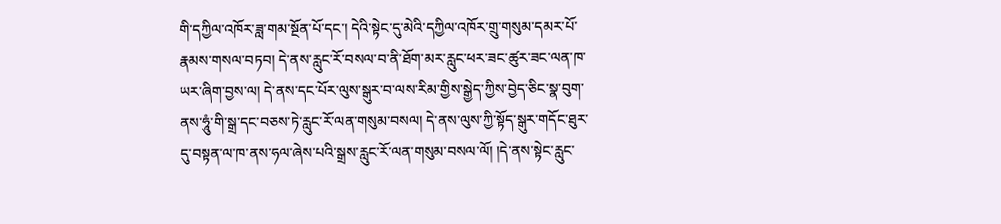གི་དཀྱིལ་འཁོར་ཟླ་གམ་སྔོན་པོ་དང་། དེའི་སྟེང་དུ་མེའི་དཀྱིལ་འཁོར་གྲུ་གསུམ་དམར་པོ་རྣམས་གསལ་བཏབ། དེ་ནས་རླུང་རོ་བསལ་བ་ནི་ཐོག་མར་རླུང་ཕར་ཟང་ཚུར་ཟང་ལན་ཁ་ཡར་ཞིག་བྱས་ལ། དེ་ནས་དང་པོར་ལུས་སྒུར་བ་ལས་རིམ་གྱིས་སྒྱེད་ཀྱིས་བྱེད་ཅིང་སྣ་བུག་ནས་ཧཱུཾ་གི་སྒྲ་དང་བཅས་ཏེ་རླུང་རོ་ལན་གསུམ་བསལ། དེ་ནས་ལུས་ཀྱི་སྟོད་སྒུར་གདོང་ཐུར་དུ་བསྟན་ལ་ཁ་ནས་ཧལ་ཞེས་པའི་སྒྲས་རླུང་རོ་ལན་གསུམ་བསལ་ལོ། །དེ་ནས་སྟེང་རླུང་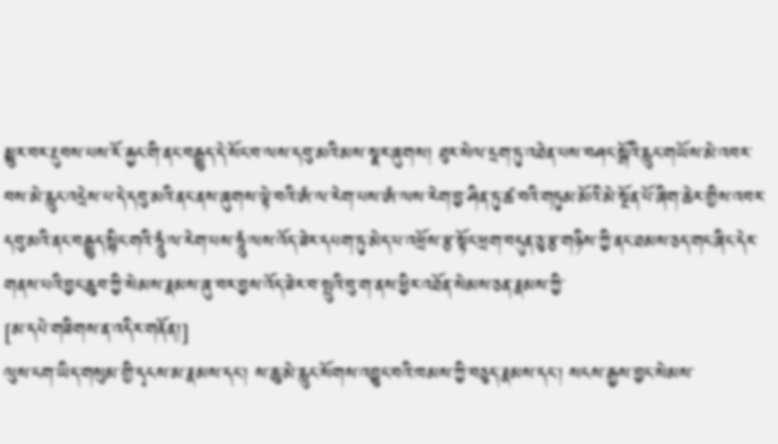མྱུར་བར་རྔུབས་པས་རོ་རྐྱང་གི་ནང་བརྒྱུད་དེ་སོང་བ་ལས་དབུ་མའི་མས་སྣར་ཞུགས། ཐུར་སེལ་དྲག་ཏུ་འཐེན་པས་བཤང་སྒོའི་རླུང་གཡོས་མེ་འབར་བས་མེ་རླུང་འདྲེས་པ་དེ་དབུ་མའི་ནང་ནས་ཞུགས་ལྟེ་བའི་ཨཾ་ལ་རེག་པས་ཨཾ་ལས་རེག་བྱ་ཤིན་ཏུ་ཚ་བའི་གཏུམ་མོའི་མེ་སྔོན་པོ་ཞིག་ཆེར་གྱིས་འབར་དབུ་མའི་ནང་བརྒྱུད་སྙིང་གའི་ཧཱུཾ་ལ་རེག་པས་ཧཱུཾ་ལས་འོད་ཟེར་དཔག་ཏུ་མེད་པ་འཕྲོས་རྩ་སྟོང་ཕྲག་བདུན་ཅུ་རྩ་གཉིས་ཀྱི་ནང་ཐམས་ཅད་གང་ཞིང་དེར་གནས་པའི་བྱང་ཆུབ་ཀྱི་སེམས་རྣམས་ཞུ་བར་བྱས་འོད་ཟེར་བ་སྤུའི་བུ་ག་ནས་ཕྱིར་འཐོན་སེམས་ཅན་རྣམས་ཀྱི་
[མ་དཔེ་གཟིགས་ན་འདིར་གནོན།]
ལུས་ངག་ཡིད་གསུམ་གྱི་དྭངས་མ་རྣམས་དང་། ས་ཆུ་མེ་རླུང་སོགས་འབྱུང་བའི་ཁམས་ཀྱི་བཅུད་རྣམས་དང་། སངས་རྒྱས་བྱང་སེམས་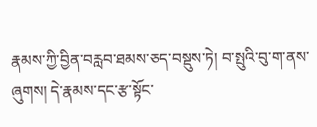རྣམས་ཀྱི་བྱིན་བརླབ་ཐམས་ཅད་བསྡུས་ཏེ། བ་སྤུའི་བུ་ག་ནས་ཞུགས། དེ་རྣམས་དང་རྩ་སྟོང་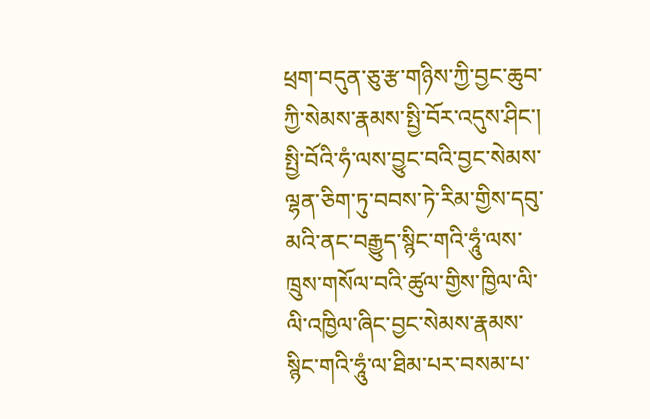ཕྲག་བདུན་ཅུ་རྩ་གཉིས་ཀྱི་བྱང་ཆུབ་ཀྱི་སེམས་རྣམས་སྤྱི་བོར་འདུས་ཤིང་། སྤྱི་བོའི་ཧཾ་ལས་བྱུང་བའི་བྱང་སེམས་ལྷན་ཅིག་ཏུ་བབས་ཏེ་རིམ་གྱིས་དབུ་མའི་ནང་བརྒྱུད་སྙིང་གའི་ཧཱུཾ་ལས་ཁྲུས་གསོལ་བའི་ཚུལ་གྱིས་ཁྱིལ་ལི་ལི་འཁྱིལ་ཞིང་བྱང་སེམས་རྣམས་སྙིང་གའི་ཧཱུཾ་ལ་ཐིམ་པར་བསམ་པ་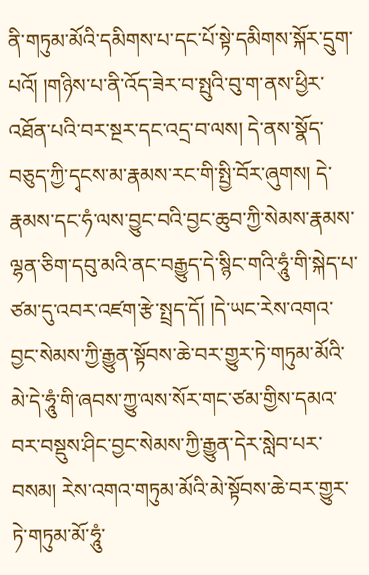ནི་གཏུམ་མོའི་དམིགས་པ་དང་པོ་སྟེ་དམིགས་སྐོར་དྲུག་པའོ། །གཉིས་པ་ནི་འོད་ཟེར་བ་སྤུའི་བུ་ག་ནས་ཕྱིར་འཐོན་པའི་བར་སྔར་དང་འདྲ་བ་ལས། དེ་ནས་སྣོད་བཅུད་ཀྱི་དྭངས་མ་རྣམས་རང་གི་སྤྱི་བོར་ཞུགས། དེ་རྣམས་དང་ཧཾ་ལས་བྱུང་བའི་བྱང་ཆུབ་ཀྱི་སེམས་རྣམས་ལྷན་ཅིག་དབུ་མའི་ནང་བརྒྱུད་དེ་སྙིང་གའི་ཧཱུཾ་གི་སྐེད་པ་ཙམ་དུ་འབར་འཛག་རྩེ་སྤྲད་དོ། །དེ་ཡང་རེས་འགའ་བྱང་སེམས་ཀྱི་རྒྱུན་སྟོབས་ཆེ་བར་གྱུར་ཏེ་གཏུམ་མོའི་མེ་དེ་ཧཱུཾ་གི་ཞབས་ཀྱུ་ལས་སོར་གང་ཙམ་གྱིས་དམའ་བར་བསྡུས་ཤིང་བྱང་སེམས་ཀྱི་རྒྱུན་དེར་སླེབ་པར་བསམ། རེས་འགའ་གཏུམ་མོའི་མེ་སྟོབས་ཆེ་བར་གྱུར་ཏེ་གཏུམ་མོ་ཧཱུཾ་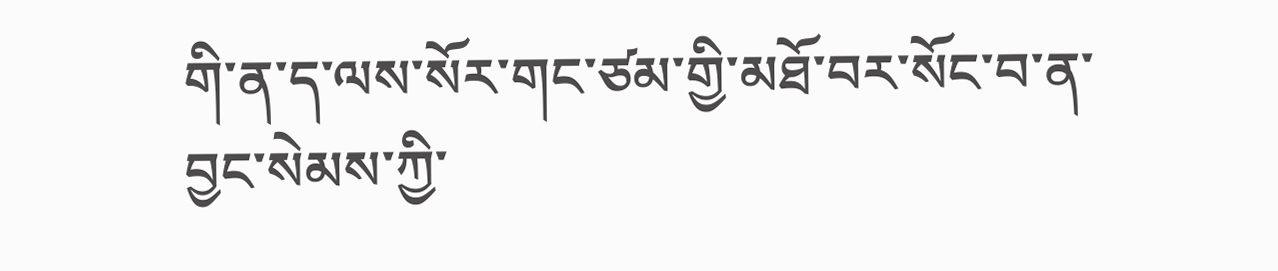གི་ན་ད་ལས་སོར་གང་ཙམ་གྱི་མཐོ་བར་སོང་བ་ན་བྱང་སེམས་ཀྱི་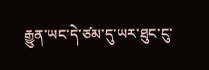རྒྱུན་ཡང་དེ་ཙམ་དུ་ཡར་ཐུང་ངུ་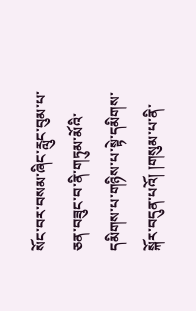སོང་བར་བསམ་ཞིང་རླུང་བུམ་པ་ཅན་བཟུང་བ་ནི་གཏུམ་མོའི་དམིགས་པ་གཉིས་པ་སྟེ་དམིགས་སྐོར་བདུན་པའོ། །གསུམ་པ་ནི་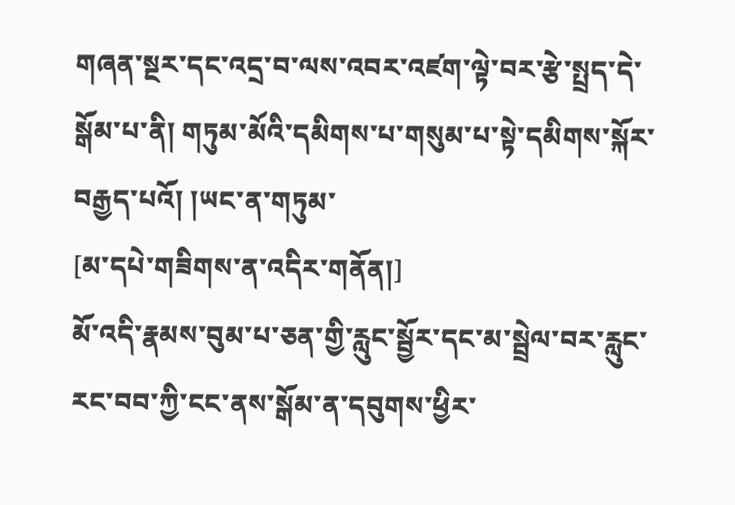གཞན་སྔར་དང་འདྲ་བ་ལས་འབར་འཛག་ལྟེ་བར་རྩེ་སྤྲད་དེ་སྒོམ་པ་ནི། གཏུམ་མོའི་དམིགས་པ་གསུམ་པ་སྟེ་དམིགས་སྐོར་བརྒྱད་པའོ། །ཡང་ན་གཏུམ་
[མ་དཔེ་གཟིགས་ན་འདིར་གནོན།]
མོ་འདི་རྣམས་བུམ་པ་ཅན་གྱི་རླུང་སྦྱོར་དང་མ་སྦྲེལ་བར་རླུང་རང་བབ་ཀྱི་ངང་ནས་སྒོམ་ན་དབུགས་ཕྱིར་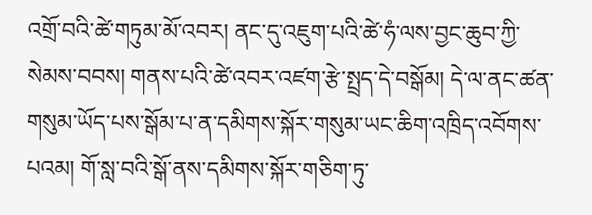འགྲོ་བའི་ཚེ་གཏུམ་མོ་འབར། ནང་དུ་འཇུག་པའི་ཚེ་ཧཾ་ལས་བྱང་ཆུབ་ཀྱི་སེམས་བབས། གནས་པའི་ཚེ་འབར་འཛག་རྩེ་སྤྲད་དེ་བསྒོམ། དེ་ལ་ནང་ཚན་གསུམ་ཡོད་པས་སྒོམ་པ་ན་དམིགས་སྐོར་གསུམ་ཡང་ཆིག་འཁྲིད་འབོགས་པའམ། གོ་སླ་བའི་སྒོ་ནས་དམིགས་སྐོར་གཅིག་ཏུ་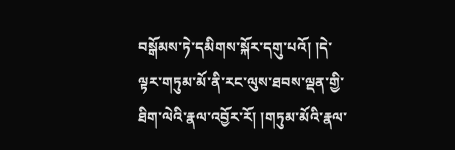བསྒོམས་ཏེ་དམིགས་སྐོར་དགུ་པའོ། །དེ་ལྟར་གཏུམ་མོ་ནི་རང་ལུས་ཐབས་ལྡན་གྱི་ཐིག་ལེའི་རྣལ་འབྱོར་རོ། །གཏུམ་མོའི་རྣལ་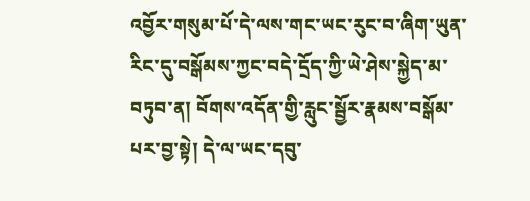འབྱོར་གསུམ་པོ་དེ་ལས་གང་ཡང་རུང་བ་ཞིག་ཡུན་རིང་དུ་བསྒོམས་ཀྱང་བདེ་དྲོད་ཀྱི་ཡེ་ཤེས་སྐྱེད་མ་བཏུབ་ན། བོགས་འདོན་གྱི་རླུང་སྦྱོར་རྣམས་བསྒོམ་པར་བྱ་སྟེ། དེ་ལ་ཡང་དབུ་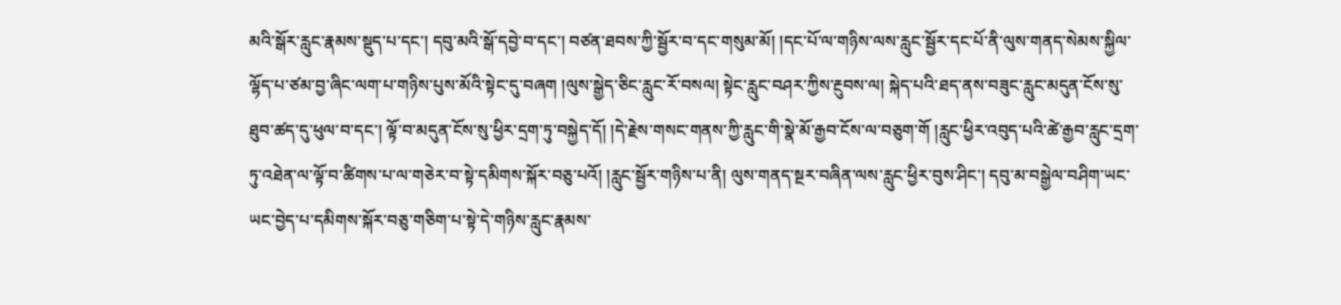མའི་སྒོར་རླུང་རྣམས་སྡུད་པ་དང་། དབུ་མའི་སྒོ་དབྱེ་བ་དང་། བཙན་ཐབས་ཀྱི་སྦྱོར་བ་དང་གསུམ་མོ། །དང་པོ་ལ་གཉིས་ལས་རླུང་སྦྱོར་དང་པོ་ནི་ལུས་གནད་སེམས་སྐྱིལ་ལྷོད་པ་ཙམ་བྱ་ཞིང་ལག་པ་གཉིས་པུས་མོའི་སྟེང་དུ་བཞག །ལུས་སྒྱེད་ཅིང་རླུང་རོ་བསལ། སྟེང་རླུང་བཤར་ཀྱིས་རྔུབས་ལ། སྐེད་པའི་ཐད་ནས་བཟུང་རླུང་མདུན་ངོས་སུ་ཐུབ་ཚད་དུ་ཕུལ་བ་དང་། ལྟོ་བ་མདུན་ངོས་སུ་ཕྱིར་དྲག་ཏུ་བསྐྱེད་དོ། །དེ་རྗེས་གསང་གནས་ཀྱི་རླུང་གི་སྣེ་མོ་རྒྱབ་ངོས་ལ་བཅུག་གོ །རླུང་ཕྱིར་འབུད་པའི་ཚེ་རྒྱབ་རླུང་དྲག་ཏུ་འཐེན་ལ་ལྟོ་བ་ཚིགས་པ་ལ་གཅེར་བ་སྟེ་དམིགས་སྐོར་བཅུ་པའོ། །རླུང་སྦྱོར་གཉིས་པ་ནི། ལུས་གནད་སྔར་བཞིན་ལས་རླུང་ཕྱིར་བུས་ཤིང་། དབུ་མ་བསྒྱེལ་བཤིག་ཡང་ཡང་བྱེད་པ་དམིགས་སྐོར་བཅུ་གཅིག་པ་སྟེ་དེ་གཉིས་རླུང་རྣམས་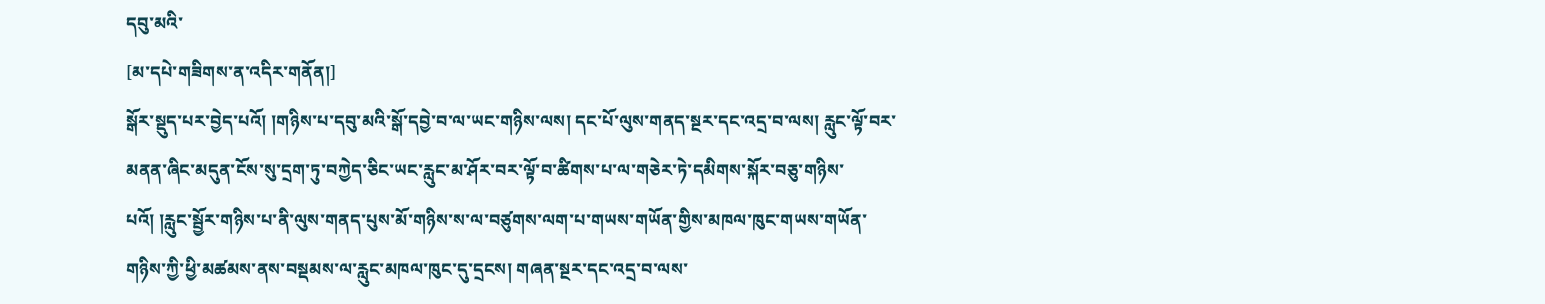དབུ་མའི་
[མ་དཔེ་གཟིགས་ན་འདིར་གནོན།]
སྒོར་སྡུད་པར་བྱེད་པའོ། །གཉིས་པ་དབུ་མའི་སྒོ་དབྱེ་བ་ལ་ཡང་གཉིས་ལས། དང་པོ་ལུས་གནད་སྔར་དང་འདྲ་བ་ལས། རླུང་ལྟོ་བར་མནན་ཞིང་མདུན་ངོས་སུ་དྲག་ཏུ་བཀྱེད་ཅིང་ཡང་རླུང་མ་ཤོར་བར་ལྟོ་བ་ཚིགས་པ་ལ་གཅེར་ཏེ་དམིགས་སྐོར་བཅུ་གཉིས་པའོ། །རླུང་སྦྱོར་གཉིས་པ་ནི་ལུས་གནད་པུས་མོ་གཉིས་ས་ལ་བཙུགས་ལག་པ་གཡས་གཡོན་གྱིས་མཁལ་ཁུང་གཡས་གཡོན་གཉིས་ཀྱི་ཕྱི་མཚམས་ནས་བསྡམས་ལ་རླུང་མཁལ་ཁུང་དུ་དྲངས། གཞན་སྔར་དང་འདྲ་བ་ལས་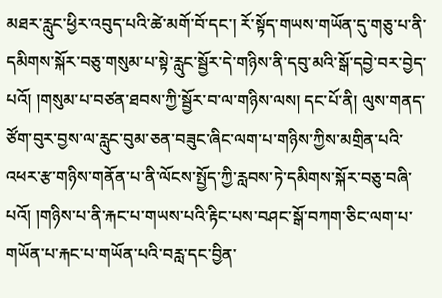མཐར་རླུང་ཕྱིར་འབུད་པའི་ཚེ་མགོ་བོ་དང་། རོ་སྟོད་གཡས་གཡོན་དུ་གཅུ་པ་ནི་དམིགས་སྐོར་བཅུ་གསུམ་པ་སྟེ་རླུང་སྦྱོར་དེ་གཉིས་ནི་དབུ་མའི་སྒོ་དབྱེ་བར་བྱེད་པའོ། །གསུམ་པ་བཙན་ཐབས་ཀྱི་སྦྱོར་བ་ལ་གཉིས་ལས། དང་པོ་ནི། ལུས་གནད་ཙོག་བུར་བྱས་ལ་རླུང་བུམ་ཅན་བཟུང་ཞིང་ལག་པ་གཉིས་ཀྱིས་མགྲིན་པའི་འཕར་རྩ་གཉིས་གནོན་པ་ནི་ལོངས་སྤྱོད་ཀྱི་རླབས་ཏེ་དམིགས་སྐོར་བཅུ་བཞི་པའོ། །གཉིས་པ་ནི་རྐང་པ་གཡས་པའི་རྟིང་པས་བཤང་སྒོ་བཀག་ཅིང་ལག་པ་གཡོན་པ་རྐང་པ་གཡོན་པའི་བརླ་དང་བྱིན་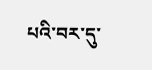པའི་བར་དུ་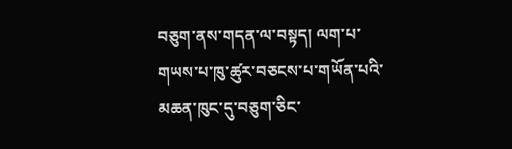བཅུག་ནས་གདན་ལ་བསྟད། ལག་པ་གཡས་པ་ཁུ་ཚུར་བཅངས་པ་གཡོན་པའི་མཆན་ཁུང་དུ་བཅུག་ཅིང་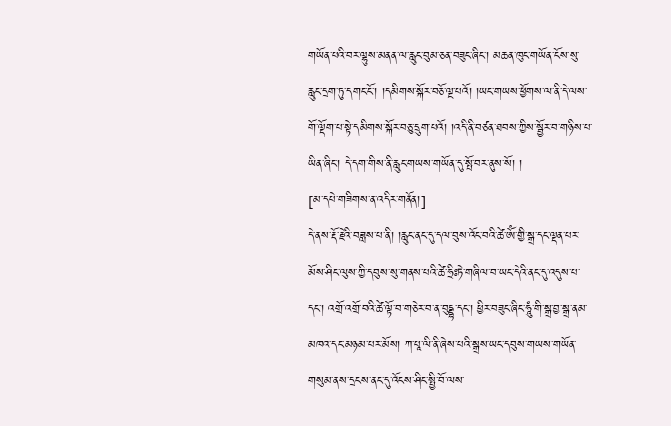གཡོན་པའི་བར་ལྷུས་མནན་ལ་རླུང་བུམ་ཅན་བཟུང་ཞིང་། མཆན་ཁུང་གཡོན་ངོས་སུ་རླུང་དྲག་ཏུ་དགང་ངོ་། །དམིགས་སྐོར་བཅོ་ལྔ་པའོ། །ཡང་གཡས་ཕྱོགས་ལ་ནི་དེ་ལས་གོ་ལྡོག་པ་སྟེ་དམིགས་སྐོར་བཅུ་དྲུག་པའོ། །འདི་ནི་བཙན་ཐབས་ཀྱིས་སྦྱོར་བ་གཉིས་པ་ཡིན་ཞིང་། དེ་དག་གིས་ནི་རླུང་གཡས་གཡོན་དུ་སྤོ་བར་ནུས་སོ། །
[མ་དཔེ་གཟིགས་ན་འདིར་གནོན།]
དེ་ནས་རྡོ་རྗེའི་བཟླས་པ་ནི། །རླུང་ནང་དུ་དལ་བུས་འོང་བའི་ཚེ་ཨོཾ་གྱི་སྒྲ་དང་ལྡན་པར་མོས་ཤིང་ལུས་ཀྱི་དབུས་སུ་གནས་པའི་ཚེ་ཧྲིཿཏེ་གཞིལ་བ་ཡང་དེའི་ནང་དུ་འདུས་པ་དང་། འགྲོ་འགྲོ་བའི་ཚེ་ལྟོ་བ་གཅེར་བ་ན་བུདྡྷ་དང་། ཕྱིར་བཟུང་ཞིང་ཧཱུཾ་གི་སྒྲ་བྱ་སྒྲ་ནམ་མཁའ་དང་མཉམ་པར་མོས། ཀ་པཱ་ལི་ནི་ཞེས་པའི་སྒྲས་ཡང་དབུས་གཡས་གཡོན་གསུམ་ནས་དྲངས་ནང་དུ་འོངས་ཤིང་སྤྱི་བོ་ལས་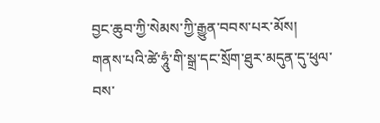བྱང་ཆུབ་ཀྱི་སེམས་ཀྱི་རྒྱུན་བབས་པར་མོས། གནས་པའི་ཚེ་ཧཱུཾ་གི་སྒྲ་དང་སྲོག་ཐུར་མདུན་དུ་ཕུལ་བས་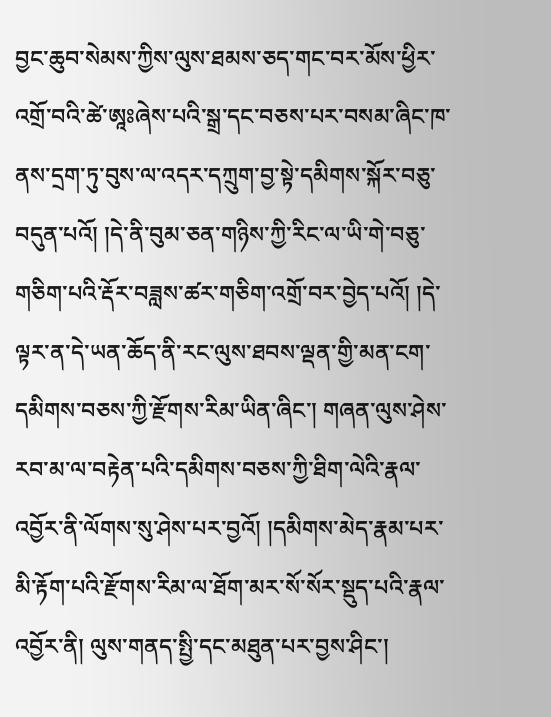བྱང་ཆུབ་སེམས་ཀྱིས་ལུས་ཐམས་ཅད་གང་བར་མོས་ཕྱིར་འགྲོ་བའི་ཚེ་ཨཱཿཞེས་པའི་སྒྲ་དང་བཅས་པར་བསམ་ཞིང་ཁ་ནས་དྲག་ཏུ་བུས་ལ་འདར་དཀྲུག་བྱ་སྟེ་དམིགས་སྐོར་བཅུ་བདུན་པའོ། །དེ་ནི་བུམ་ཅན་གཉིས་ཀྱི་རིང་ལ་ཡི་གེ་བཅུ་གཅིག་པའི་རྡོར་བཟླས་ཚར་གཅིག་འགྲོ་བར་བྱེད་པའོ། །དེ་ལྟར་ན་དེ་ཡན་ཆོད་ནི་རང་ལུས་ཐབས་ལྡན་གྱི་མན་ངག་དམིགས་བཅས་ཀྱི་རྫོགས་རིམ་ཡིན་ཞིང་། གཞན་ལུས་ཤེས་རབ་མ་ལ་བརྟེན་པའི་དམིགས་བཅས་ཀྱི་ཐིག་ལེའི་རྣལ་འབྱོར་ནི་ལོགས་སུ་ཤེས་པར་བྱའོ། །དམིགས་མེད་རྣམ་པར་མི་རྟོག་པའི་རྫོགས་རིམ་ལ་ཐོག་མར་སོ་སོར་སྡུད་པའི་རྣལ་འབྱོར་ནི། ལུས་གནད་སྤྱི་དང་མཐུན་པར་བྱས་ཤིང་།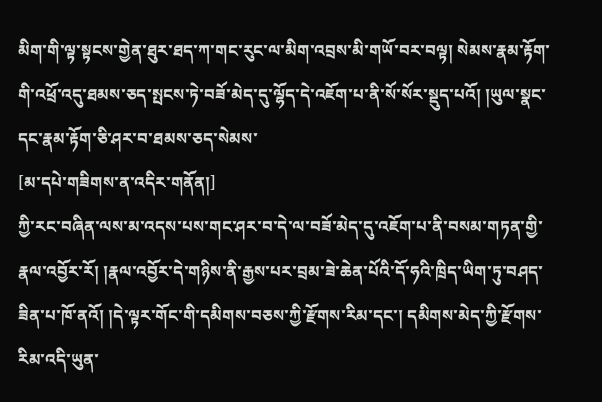མིག་གི་ལྟ་སྟངས་གྱེན་ཐུར་ཐད་ཀ་གང་རུང་ལ་མིག་འབྲས་མི་གཡོ་བར་བལྟ། སེམས་རྣམ་རྟོག་གི་འཕྲོ་འདུ་ཐམས་ཅད་སྤངས་ཏེ་བཟོ་མེད་དུ་ལྷོད་དེ་འཇོག་པ་ནི་སོ་སོར་སྡུད་པའོ། །ཡུལ་སྣང་དང་རྣམ་རྟོག་ཅི་ཤར་བ་ཐམས་ཅད་སེམས་
[མ་དཔེ་གཟིགས་ན་འདིར་གནོན།]
ཀྱི་རང་བཞིན་ལས་མ་འདས་པས་གང་ཤར་བ་དེ་ལ་བཟོ་མེད་དུ་འཇོག་པ་ནི་བསམ་གཏན་གྱི་རྣལ་འབྱོར་རོ། །རྣལ་འབྱོར་དེ་གཉིས་ནི་རྒྱས་པར་བྲམ་ཟེ་ཆེན་པོའི་དོ་ཧའི་ཁྲིད་ཡིག་ཏུ་བཤད་ཟིན་པ་ཁོ་ནའོ། །དེ་ལྟར་གོང་གི་དམིགས་བཅས་ཀྱི་རྫོགས་རིམ་དང་། དམིགས་མེད་ཀྱི་རྫོགས་རིམ་འདི་ཡུན་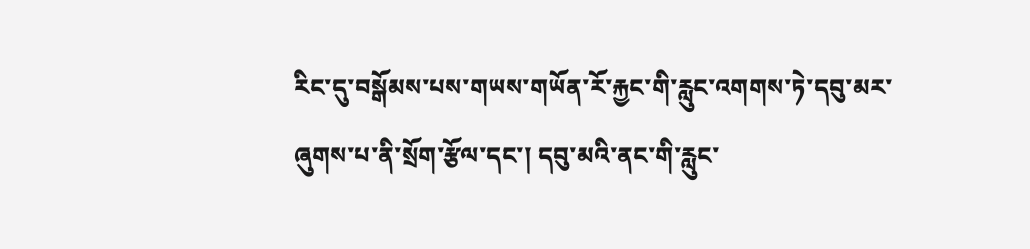རིང་དུ་བསྒོམས་པས་གཡས་གཡོན་རོ་རྐྱང་གི་རླུང་འགགས་ཏེ་དབུ་མར་ཞུགས་པ་ནི་སྲོག་རྩོལ་དང་། དབུ་མའི་ནང་གི་རླུང་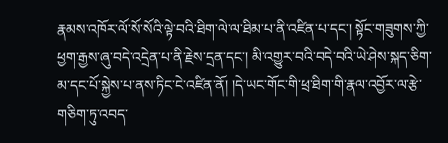རྣམས་འཁོར་ལོ་སོ་སོའི་ལྟེ་བའི་ཐིག་ལེ་ལ་ཐིམ་པ་ནི་འཛིན་པ་དང་། སྟོང་གཟུགས་ཀྱི་ཕྱག་རྒྱས་ཞུ་བདེ་འདྲེན་པ་ནི་རྗེས་དྲན་དང་། མི་འགྱུར་བའི་བདེ་བའི་ཡེ་ཤེས་སྐད་ཅིག་མ་དང་པོ་སྐྱེས་པ་ནས་ཏིང་ངེ་འཛིན་ནོ། །དེ་ཡང་གོང་གི་ཕྲ་ཐིག་གི་རྣལ་འབྱོར་ལ་རྩེ་གཅིག་ཏུ་འབད་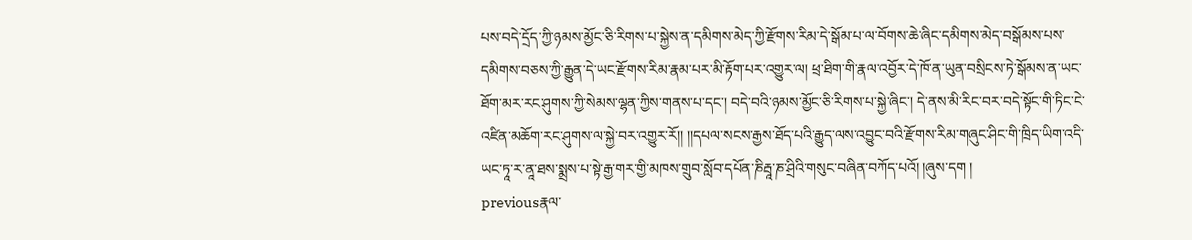པས་བདེ་དྲོད་ཀྱི་ཉམས་མྱོང་ཅི་རིགས་པ་སྐྱེས་ན་དམིགས་མེད་ཀྱི་རྫོགས་རིམ་དེ་སྒོམ་པ་ལ་བོགས་ཆེ་ཞིང་དམིགས་མེད་བསྒོམས་པས་དམིགས་བཅས་ཀྱི་རྒྱུན་དེ་ཡང་རྫོགས་རིམ་རྣམ་པར་མི་རྟོག་པར་འགྱུར་ལ། ཕྲ་ཐིག་གི་རྣལ་འབྱོར་དེ་ཁོ་ན་ཡུན་བསྲིངས་ཏེ་སྒོམས་ན་ཡང་ཐོག་མར་རང་ཤུགས་ཀྱི་སེམས་ལྷན་ཀྱིས་གནས་པ་དང་། བདེ་བའི་ཉམས་མྱོང་ཅི་རིགས་པ་སྐྱེ་ཞིང་། དེ་ནས་མི་རིང་བར་བདེ་སྟོང་གི་ཏིང་ངེ་འཛིན་མཆོག་རང་ཤུགས་ལ་སྐྱེ་བར་འགྱུར་རོ།། །།དཔལ་སངས་རྒྱས་ཐོད་པའི་རྒྱུད་ལས་འབྱུང་བའི་རྫོགས་རིམ་གཞུང་ཤིང་གི་ཁྲིད་ཡིག་འདི་ཡང་ཏཱ་ར་ནཱ་ཐས་སྨྲས་པ་སྟེ་རྒྱ་གར་གྱི་མཁས་གྲུབ་སློབ་དཔོན་ཎིརྦཱ་ཎ་ཤྲིའི་གསུང་བཞིན་བཀོད་པའོ། །ཞུས་དག །
previousརྣལ་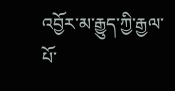འབྱོར་མ་རྒྱུད་ཀྱི་རྒྱལ་པོ་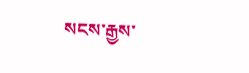སངས་རྒྱས་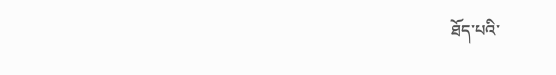ཐོད་པའི་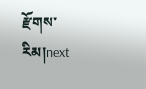རྫོགས་རིམ།next